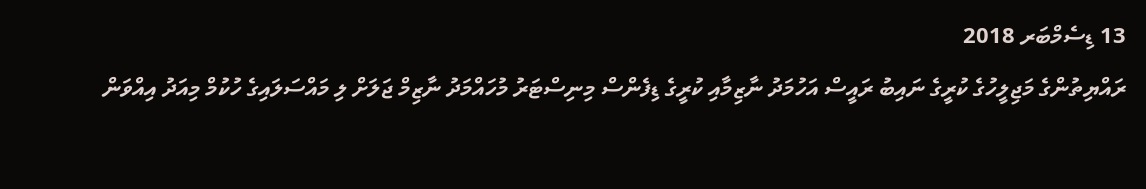13 ޑިސެމްބަރ 2018
ރައްޔިތުންގެ މަޖިލީހުގެ ކުރީގެ ނައިބު ރައީސް އަހުމަދު ނާޒިމާއި ކުރީގެ ޑިފެންސް މިނިސްޓަރު މުހައްމަދު ނާޒިމް ޖަލަށް ލި މައްސަލައިގެ ހުކުމް މިއަދު އިއްވަން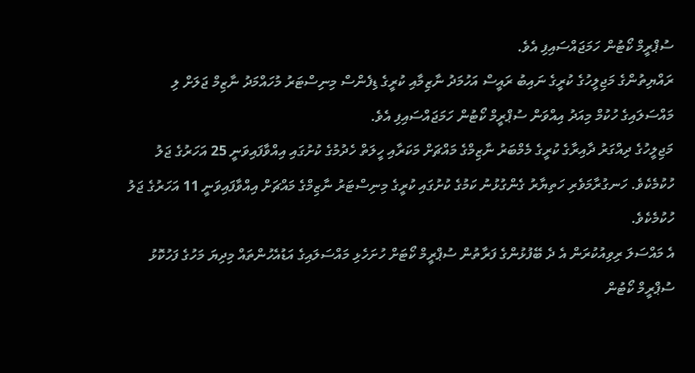ސުޕްރީމް ކޯޓުން ހަމަޖައްސައިފި އެވެ.
ރައްޔިތުންގެ މަޖިލީހުގެ ކުރީގެ ނައިބު ރައީސް އަހުމަދު ނާޒިމާއި ކުރީގެ ޑިފެންސް މިނިސްޓަރު މުހައްމަދު ނާޒިމް ޖަލަށް ލި މައްސަލައިގެ ހުކުމް މިއަދު އިއްވަން ސުޕްރީމް ކޯޓުން ހަމަޖައްސައިފި އެވެ.
މަޖިލީހުގެ ދިއްގަރު ދާއިރާގެ ކުރީގެ މެމްބަރު ނާޒިމްގެ މައްޗަށް މަކަރާއި ހީލަތް ހެދުމުގެ ކުށުގައި އިއްވާފައިވަނީ 25 އަހަރުގެ ޖަލު ހުކުމެކެވެ. ހަނގުރާމަވެރި ހަތިޔާރު ގެންގުޅުނު ކަމުގެ ކުށުގައި ކުރީގެ މިނިސްޓަރު ނާޒިމްގެ މައްޗަށް އިއްވާފައިވަނީ 11 އަހަރުގެ ޖަލު ހުކުމެކެވެ.
އެ މައްސަލަ ރިވިއުކުރަން އެ ދެ ބޭފުޅުންގެ ފަރާތުން ސުޕްރީމް ކޯޓަށް ހުށަހެޅި މައްސަލައިގެ އަޑުއެހުންތައް މިދިޔަ މަހުގެ ފަހުކޮޅު ސުޕްރީމް ކޯޓުން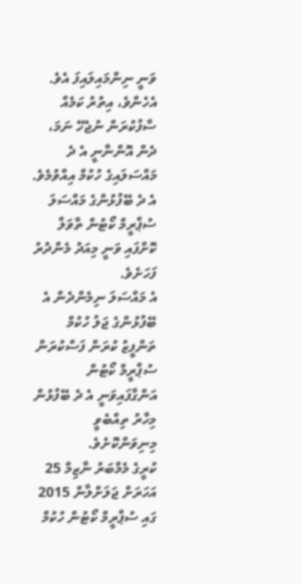ވަނީ ނިންމައިލައިފަ އެވެ. އެހެންވެ، އިތުރު ކަމެއް ސާފުކުރަން ނުޖެހޭ ނަމަ، ދެން އޮންނާނީ އެ ދެ މައްސަލައިގެ ހުކުމް އިއްވުމެވެ.
އެ ދެ ބޭފުޅުންގެ މައްސަލަ ސުޕްރީމް ކޯޓުން ތާވަލް ކޮށްފައި ވަނީ މިއަދު މެންދުރު ފަހަށެވެ.
އެ މައްސަލަ ނިމެންދެން އެ ބޭފުޅުންގެ ޖަލު ހުކުމް ތަންފީޒު ކުރަން ފަސްކުރަން ސުޕްރީމް ކޯޓުން އަންގާފައިވަނީ އެ ދެ ބޭފުޅުން މިހާރު ތިއްބެވީ މިނިވަންކޮށެވެ.
ކުރީގެ މެމްބަރު ނާޒިމް 25 އަހަރަށް ޖަލަށްލާން 2015 ގައި ސުޕްރީމް ކޯޓުން ހުކުމް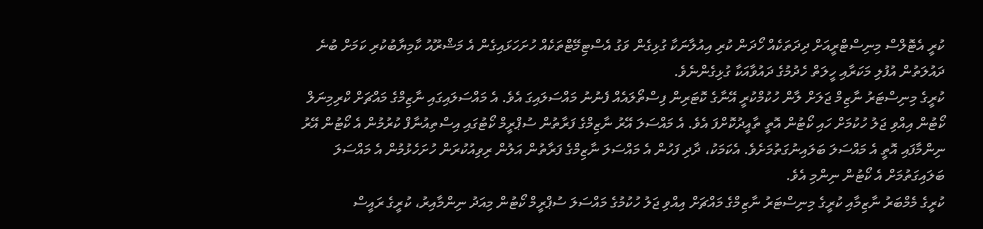ކުރީ އެޓޮލްސް މިނިސްޓްރީއަށް ދިދަތަކެއް ހޯދަން ކުރި އިއުލާނަކާ ގުޅިގެން ވަގު އެސްޓިމޭޓްތަކެއް ހުށަހަޅައިގެން އެ މަޝްރޫއު ކާމިޔާބުކުރި ކަމަށް ބުނެ ދައުލަތުން އުފުލި މަކަރާއި ހީލަތް ހެދުމުގެ ދައުވާއަކާ ގުޅިގެންނެވެ.
ކުރީގެ މިނިސްޓަރު ނާޒިމް ޖަލަށް ލާން ހުކުމްކުރީ އޭނާގެ ކޮޓަރިން ފިސްތޯލައެއް ފެނުނު މައްސަލައިގަ އެވެ. އެ މައްސަލައިގައި ނާޒިމްގެ މައްޗަށް ކްރިމިނަލް ކޯޓުން އިއްވި ޖަލު ހުކުމަށް ހައި ކޯޓުން އޮތީ ތާއީދުކޮށްފަ އެވެ. އެ މައްސަލަ އޭރު ނާޒިމްގެ ފަރާތުން ސުޕްރީމް ކޯޓުގައި އިސްތިއުނާފް ކުރުމުން އެ ކޯޓުން އޭރު ނިންމާފައި އޮތީ އެ މައްސަލަ ބަލައިނުގަތުމަށެވެ. އެކަމަކު، ދާދި ފަހުން އެ މައްސަލަ ނާޒިމްގެ ފަރާތުން އަލުން ރިވިއުކުރަން ހުށަހެޅުމުން އެ މައްސަލަ ބަލައިގަތުމަށް އެ ކޯޓުން ނިންމި އެވެ.
ކުރީގެ މެމްބަރު ނާޒިމާއި ކުރީގެ މިނިސްޓަރު ނާޒިމްގެ މައްޗަށް އިއްވި ޖަލު ހުކުމުގެ މައްސަލަ ސުޕްރީމް ކޯޓުން މިއަދު ނިންމާއިރު، ކުރީގެ ރައީސް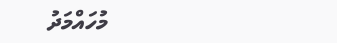މުހައްމަދު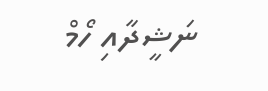ނަޝީދާއި ހޯމް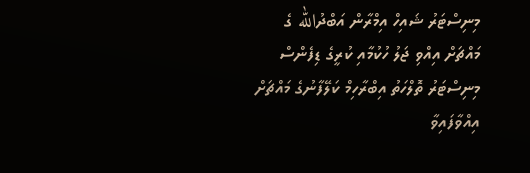މިނިސްޓަރު ޝައިހް އިމްރާން އަބްދުالله ގެ މައްޗަށް އިއްވި ޖަލު ހުކުމާއި ކުރީގެ ޑިފެންސް މިނިސްޓަރު ތޮލްހަތު އިބްރާހިމް ކަލޭފާނުގެ މައްޗަށް އިއްވާފައިވާ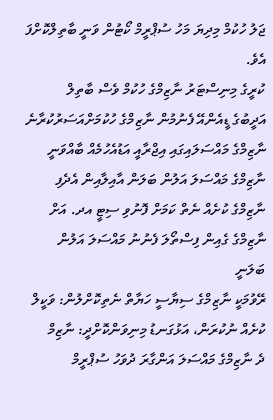ޖަލު ހުކުމް މިދިޔަ މަހު ސުޕްރީމް ކޯޓުން ވަނީ ބާތިލްކޮށްފަ އެވެ.
ކުރީގެ މިނިސްޓަރު ނާޒިމްގެ ހުކުމް ވެސް ބާތިލް
އަދީބުގެ ޑީއެންއޭ ފެނުމުން ނާޒިމްގެ ހުކުމަށްއަސަރުކުރާނެ
ނާޒިމްގެ މައްސަލައިގައި އިޖްރާއީ އަޑުއެހުމެއް ބާއްވަނީ
ނާޒިމްގެ މައްސަލަ އަލުން ބަލަން އާއިލާއިން އެދެފި
ނާޒިމްގެ ކުށެއް ނެތް ކަމަށް ފޮނުވި ސިޓީ އދ. އަށް
ނާޒިމްގެ ގެއިން ފިސްތޯލަ ފެނުނު މައްސަލަ އަލުން ބަލަނީ
ރޭވުމަކީ ނާޒިމްގެ ސިޔާސީ ހަޔާތް ނެތިކޮށްލުން: ވަކީލް
ކުށެއް ނުކުރަން، އަޅުގަނޑު މިނިވަންކޮށްދީ: ނާޒިމް
ދެ ނާޒިމްގެ މައްސަލަ އަންގާރަ ދުވަހު ސުޕްރީމް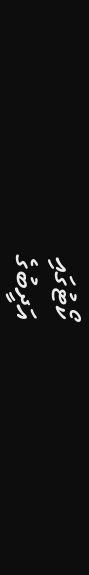ކޯޓުގައި
އަދީބުގެ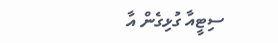ސިޓީއާ ގުޅިގެން އާ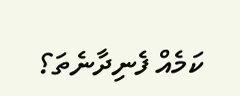ކަމެއް ފެނިދާނެތަ؟